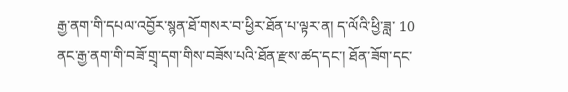རྒྱ་ནག་གི་དཔལ་འབྱོར་སྙན་ཐོ་གསར་བ་ཕྱིར་ཐོན་པ་ལྟར་ན། ད་ལོའི་ཕྱི་ཟླ་ 10 ནང་རྒྱ་ནག་གི་བཟོ་གྲྭ་དག་གིས་བཟོས་པའི་ཐོན་རྫས་ཚད་དང་། ཐོན་ཟོག་དང་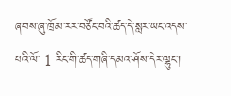ཞབས་ཞུ་ཁྲོམ་རར་བཙོང་བའི་ཚད་དེ་སླར་ཡང་འདས་པའི་ལོ་ 1 རིང་གི་ཚད་གཞི་དམའ་ཤོས་དེར་ལྷུང་།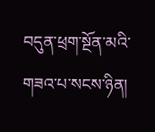བདུན་ཕྲག་སྔོན་མའི་གཟའ་པ་སངས་ཉིན།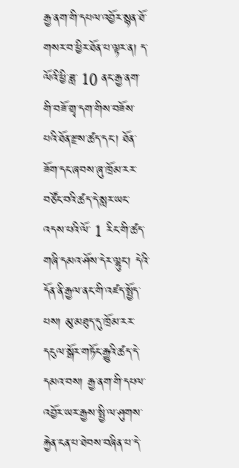རྒྱ་ནག་གི་དཔལ་འབྱོར་སྙན་ཐོ་གསར་བ་ཕྱིར་ཐོན་པ་ལྟར་ན། ད་ལོའི་ཕྱི་ཟླ་ 10 ནང་རྒྱ་ནག་གི་བཟོ་གྲྭ་དག་གིས་བཟོས་པའི་ཐོན་རྫས་ཚད་དང་། ཐོན་ཟོག་དང་ཞབས་ཞུ་ཁྲོམ་རར་བཙོང་བའི་ཚད་དེ་སླར་ཡང་འདས་པའི་ལོ་ 1 རིང་གི་ཚད་གཞི་དམའ་ཤོས་དེར་ལྷུང་། དེའི་དོན་ནི་རྒྱལ་ནང་གི་འཛད་སྤྱོད་པས། མུ་མཐུད་དུ་ཁྲོམ་རར་དངུལ་སྒོར་གཏོང་རྒྱུའི་ཚད་དེ་དམའ་བས། རྒྱ་ནག་གི་དཔལ་འབྱོར་ཡར་རྒྱས་སྤྱི་ལ་ཤུགས་རྐྱེན་ངན་པ་ཐེབས་བཞིན་པ་དེ་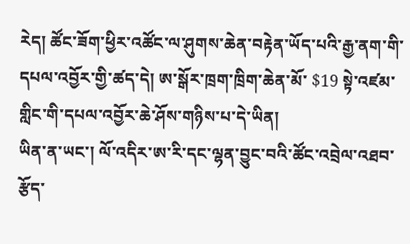རེད། ཚོང་ཟོག་ཕྱིར་འཚོང་ལ་ཤུགས་ཆེན་བརྟེན་ཡོད་པའི་རྒྱ་ནག་གི་དཔལ་འབྱོར་གྱི་ཚད་དེ། ཨ་སྒོར་ཁྲག་ཁྲིག་ཆེན་མོ་ $19 སྟེ་འཛམ་གླིང་གི་དཔལ་འབྱོར་ཆེ་ཤོས་གཉིས་པ་དེ་ཡིན།
ཡིན་ན་ཡང་། ལོ་འདིར་ཨ་རི་དང་ལྷན་བྱུང་བའི་ཚོང་འབྲེལ་འཐབ་རྩོད་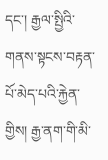དང་། རྒྱལ་སྤྱིའི་གནས་སྟངས་བརྟན་པོ་མེད་པའི་རྐྱེན་གྱིས། རྒྱ་ནག་གི་མི་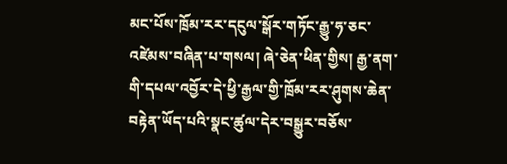མང་པོས་ཁྲོམ་རར་དངུལ་སྒོར་གཏོང་རྒྱུ་ཧ་ཅང་འཛེམས་བཞིན་པ་གསལ། ཞེ་ཅེན་ཕིན་གྱིས། རྒྱ་ནག་གི་དཔལ་འབྱོར་དེ་ཕྱི་རྒྱལ་གྱི་ཁྲོམ་རར་ཤུགས་ཆེན་བརྟེན་ཡོད་པའི་སྣང་ཚུལ་དེར་བསྒྱུར་བཅོས་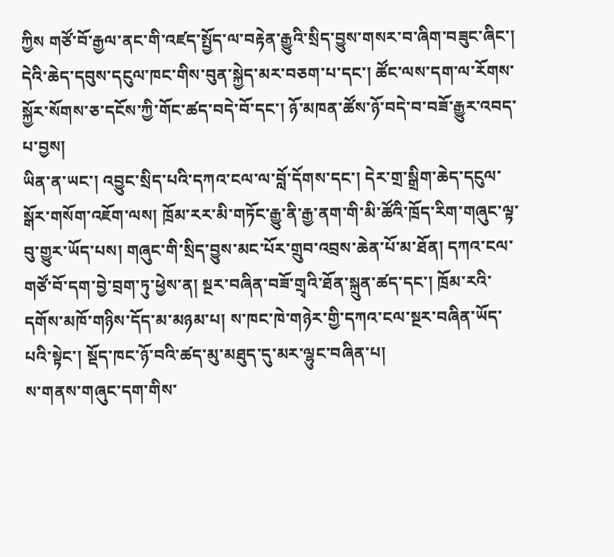ཀྱིས གཙོ་བོ་རྒྱལ་ནང་གི་འཛད་སྤྱོད་ལ་བརྟེན་རྒྱུའི་སྲིད་བྱུས་གསར་བ་ཞིག་བཟུང་ཞིང་། དེའི་ཆེད་དབུས་དངུལ་ཁང་གིས་བུན་སྐྱེད་མར་བཅག་པ་དང་། ཚོང་ལས་དག་ལ་རོགས་སྐྱོར་སོགས་ཅ་དངོས་ཀྱི་གོང་ཚད་བདེ་བོ་དང་། ཉོ་མཁན་ཚོས་ཉོ་བདེ་བ་བཟོ་རྒྱུར་འབད་པ་བྱས།
ཡིན་ན་ཡང་། འབྱུང་སྲིད་པའི་དཀའ་ངལ་ལ་བློ་དོགས་དང་། དེར་གྲ་སྒྲིག་ཆེད་དངུལ་སྒོར་གསོག་འཇོག་ལས། ཁྲོམ་རར་མི་གཏོང་རྒྱུ་ནི་རྒྱ་ནག་གི་མི་ཚོའི་ཁྲོད་རིག་གཞུང་ལྟ་བུ་གྱུར་ཡོད་པས། གཞུང་གི་སྲིད་བྱུས་མང་པོར་གྲུབ་འབྲས་ཆེན་པོ་མ་ཐོན། དཀའ་ངལ་གཙོ་བོ་དག་བྱེ་བྲག་ཏུ་ཕྱེས་ན། སྔར་བཞིན་བཟོ་གྲྭའི་ཐོན་སྐྲུན་ཚད་དང་། ཁྲོམ་རའི་དགོས་མཁོ་གཉིས་དོད་མ་མཉམ་པ། ས་ཁང་ཁེ་གཉེར་གྱི་དཀའ་ངལ་སྔར་བཞིན་ཡོད་པའི་སྟེང་། སྡོད་ཁང་ཉོ་བའི་ཚད་མུ་མཐུད་དུ་མར་ལྷུང་བཞིན་པ།
ས་གནས་གཞུང་དག་གིས་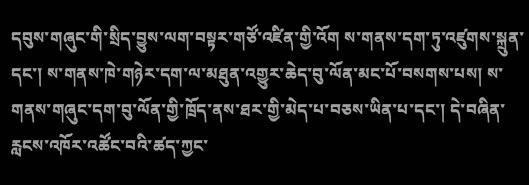དབུས་གཞུང་གི་སྲིད་བྱུས་ལག་བསྟར་གཙོ་འཛིན་གྱི་འོག ས་གནས་དག་ཏུ་འཛུགས་སྐྲུན་དང་། ས་གནས་ཁེ་གཉེར་དག་ལ་མཐུན་འགྱུར་ཆེད་བུ་ལོན་མང་པོ་བསགས་པས། ས་གནས་གཞུང་དག་བུ་ལོན་གྱི་ཁྲོད་ནས་ཐར་གྱི་མེད་པ་བཅས་ཡིན་པ་དང་། དེ་བཞིན་རླངས་འཁོར་འཚོང་བའི་ཚད་ཀྱང་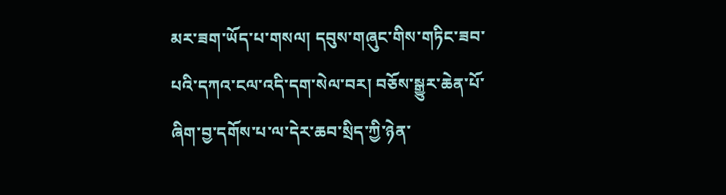མར་ཟག་ཡོད་པ་གསལ། དབུས་གཞུང་གིས་གཏིང་ཟབ་པའི་དཀའ་ངལ་འདི་དག་སེལ་བར། བཅོས་སྒྱུར་ཆེན་པོ་ཞིག་བྱ་དགོས་པ་ལ་དེར་ཆབ་སྲིད་ཀྱི་ཉེན་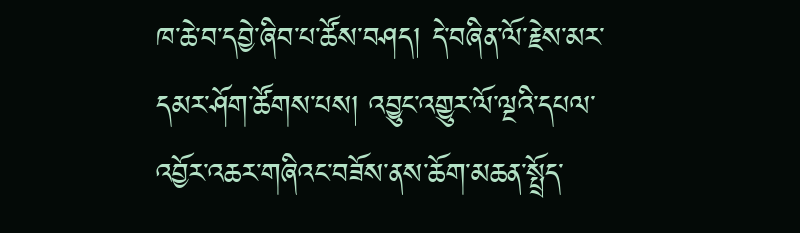ཁ་ཆེ་བ་དབྱེ་ཞིབ་པ་ཚོས་བཤད། དེ་བཞིན་ལོ་རྗེས་མར་དམར་ཤོག་ཚོགས་པས། འབྱུང་འགྱུར་ལོ་ལྔའི་དཔལ་འབྱོར་འཆར་གཞིའང་བཟོས་ནས་ཆོག་མཆན་སྤྲོད་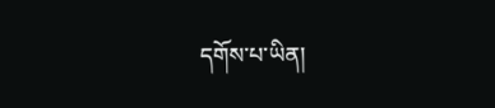དགོས་པ་ཡིན།